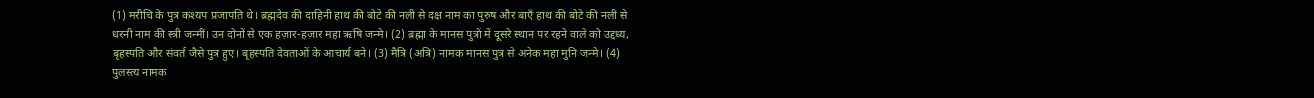(1) मरीचि के पुत्र कश्यप प्रजापति थे। ब्रह्मदेव की दाहिनी हाथ की बोटे की नली से दक्ष नाम का पुरुष और बाएँ हाथ की बोटे की नली से धरनी नाम की स्त्री जन्मीं। उन दोनों से एक हज़ार-हज़ार महा ऋषि जन्मे। (2) ब्रह्मा के मानस पुत्रों में दूसरे स्थान पर रहने वाले को उद्दध्य, बृहस्पति और संवर्त जैसे पुत्र हुए। बृहस्पति देवताओं के आचार्य बने। (3) मैत्रि (अत्रि) नामक मानस पुत्र से अनेक महा मुनि जन्मे। (4) पुलस्त्य नामक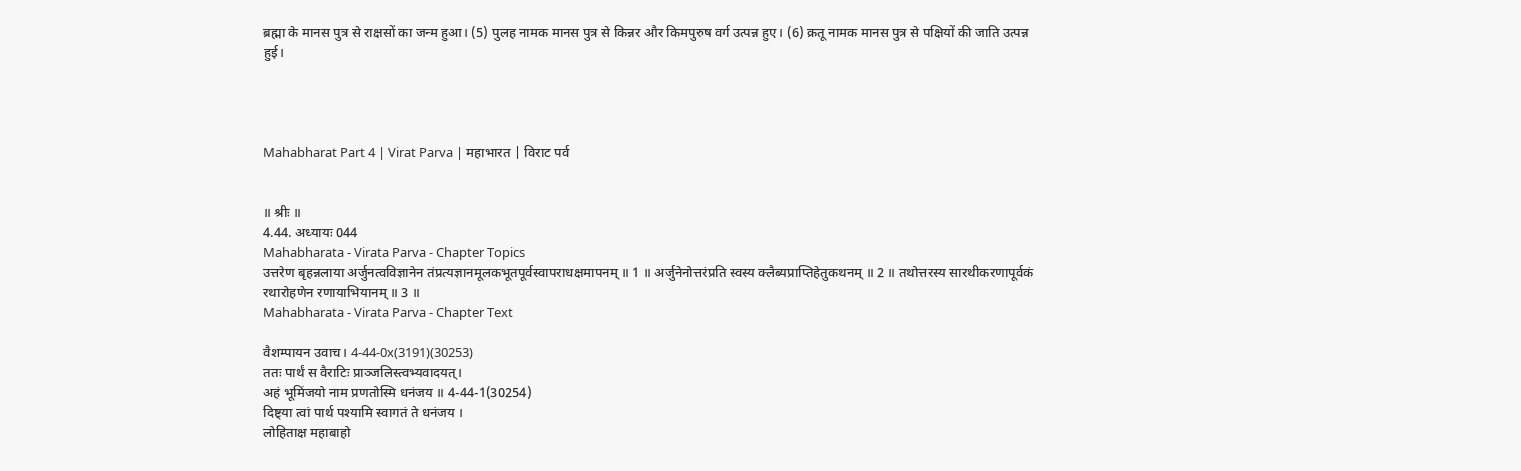ब्रह्मा के मानस पुत्र से राक्षसों का जन्म हुआ। (5) पुलह नामक मानस पुत्र से किन्नर और किमपुरुष वर्ग उत्पन्न हुए। (6) क्रतू नामक मानस पुत्र से पक्षियों की जाति उत्पन्न हुई।




Mahabharat Part 4 | Virat Parva | महाभारत | विराट पर्व


॥ श्रीः ॥
4.44. अध्यायः 044
Mahabharata - Virata Parva - Chapter Topics
उत्तरेण बृहन्नलाया अर्जुनत्वविज्ञानेन तंप्रत्यज्ञानमूलकभूतपूर्वस्वापराधक्षमापनम् ॥ 1 ॥ अर्जुनेनोत्तरंप्रति स्वस्य क्लैब्यप्राप्तिहेतुकथनम् ॥ 2 ॥ तथोत्तरस्य सारथीकरणापूर्वकं रथारोहणेन रणायाभियानम् ॥ 3 ॥
Mahabharata - Virata Parva - Chapter Text

वैशम्पायन उवाच। 4-44-0x(3191)(30253)
ततः पार्थं स वैराटिः प्राञ्जलिस्त्वभ्यवादयत्।
अहं भूमिंजयो नाम प्रणतोस्मि धनंजय ॥ 4-44-1(30254)
दिष्ट्या त्वां पार्थ पश्यामि स्वागतं ते धनंजय ।
लोहिताक्ष महाबाहो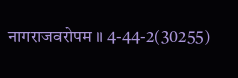नागराजवरोपम ॥ 4-44-2(30255)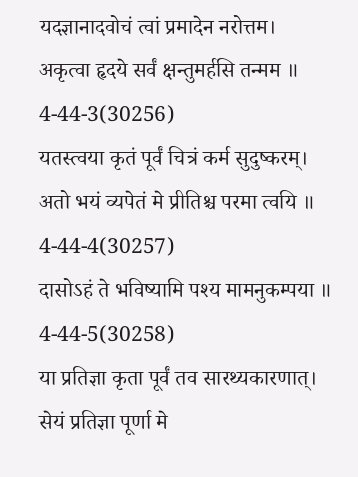यदज्ञानादवोचं त्वां प्रमादेन नरोत्तम।
अकृत्वा हृदये सर्वं क्षन्तुमर्हसि तन्मम ॥ 4-44-3(30256)
यतस्त्वया कृतं पूर्वं चित्रं कर्म सुदुष्करम्।
अतो भयं व्यपेतं मे प्रीतिश्च परमा त्वयि ॥ 4-44-4(30257)
दासोऽहं ते भविष्यामि पश्य मामनुकम्पया ॥ 4-44-5(30258)
या प्रतिज्ञा कृता पूर्वं तव सारथ्यकारणात्।
सेयं प्रतिज्ञा पूर्णा मे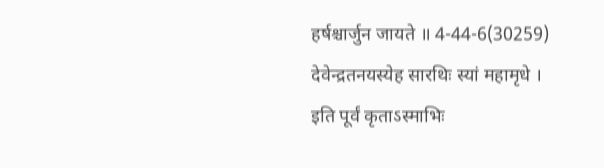हर्षश्चार्जुन जायते ॥ 4-44-6(30259)
देवेन्द्रतनयस्येह सारथिः स्यां महामृधे ।
इति पूर्वं कृताऽस्माभिः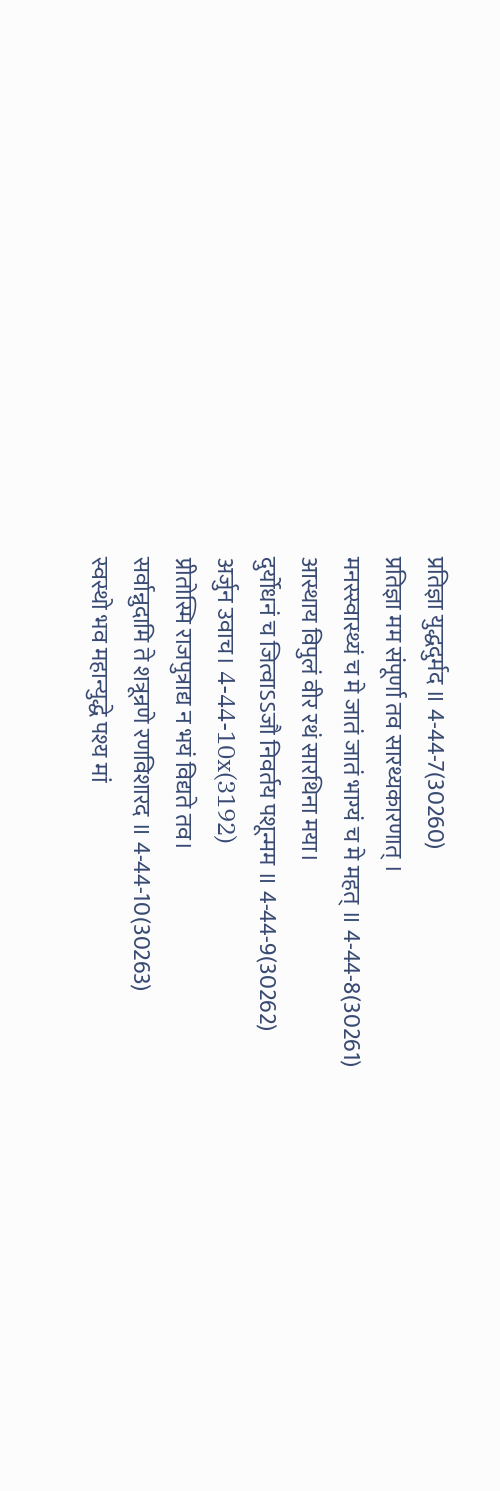प्रतिज्ञा युद्धदुर्मद ॥ 4-44-7(30260)
प्रतिज्ञा मम संपूर्णा तव सारथ्यकारणात् ।
मनस्स्वास्थ्यं च मे जातं जातं भाग्यं च मे महत् ॥ 4-44-8(30261)
आस्थाय विपुलं वीर रथं सारथिना मया।
दुर्योधनं च जित्वाऽऽजौ निवर्तय पशून्मम ॥ 4-44-9(30262)
अर्जुन उवाच। 4-44-10x(3192)
प्रीतोस्मि राजपुत्राद्य न भयं विद्यते तव।
सर्वान्नुदामि ते शत्रून्रणे रणविशारद ॥ 4-44-10(30263)
स्वस्थो भव महान्युद्धे पश्य मां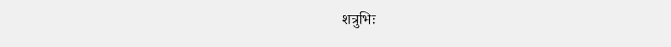शत्रुभिः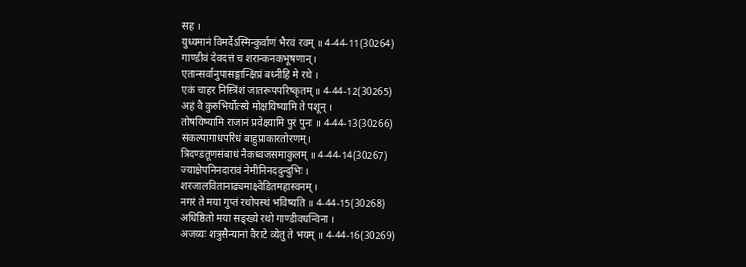सह ।
युध्यमानं विमर्देऽस्मिन्कुर्वाणं भैरवं रवम् ॥ 4-44-11(30264)
गाण्डीवं देवदत्तं च शरान्कनकभूषणान्।
एतान्सर्वानुपासङ्गान्क्षिप्रं बध्नीहि मे रथे ।
एकं चाहर निस्त्रिंशं जातरूपपरिष्कृतम् ॥ 4-44-12(30265)
अहं वै कुरुभिर्योत्स्ये मोक्षयिष्यामि ते पशून् ।
तोषयिष्यामि राजानं प्रवेक्ष्यामि पुरं पुनः ॥ 4-44-13(30266)
संकल्पागाधपरिधं बाहुप्राकारतोरणम्।
त्रिदण्डतूणसंबाधं नैकध्वजसमाकुलम् ॥ 4-44-14(30267)
ज्याक्षेपनिनदारावं नेमीनिनददुन्दुभिः ।
शरजालवितानाढ्यमाक्ष्वेडितमहास्वनम् ।
नगरं ते मया गुप्तं रथोपस्थं भविष्यति ॥ 4-44-15(30268)
अधिष्ठितो मया सङ्ख्ये रथो गाण्डीवधन्विना ।
अजय्यः शत्रुसैन्यानां वैराटे व्येतु ते भयम् ॥ 4-44-16(30269)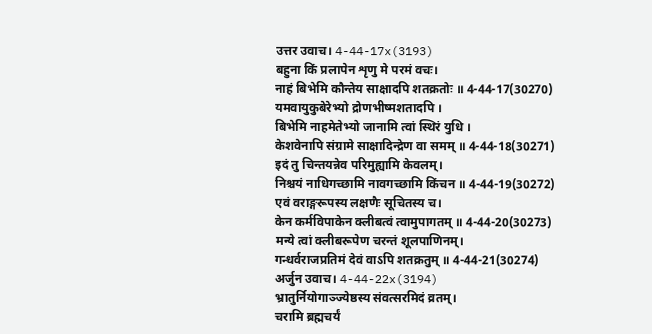उत्तर उवाच। 4-44-17x(3193)
बहुना किं प्रलापेन शृणु मे परमं वचः।
नाहं बिभेमि कौन्तेय साक्षादपि शतक्रतोः ॥ 4-44-17(30270)
यमवायुकुबेरेभ्यो द्रोणभीष्मशतादपि ।
बिभेमि नाहमेतेभ्यो जानामि त्वां स्थिरं युधि ।
केशवेनापि संग्रामे साक्षादिन्द्रेण वा समम् ॥ 4-44-18(30271)
इदं तु चिन्तयन्नेव परिमुह्यामि केवलम्।
निश्चयं नाधिगच्छामि नावगच्छामि किंचन ॥ 4-44-19(30272)
एवं वराङ्गरूपस्य लक्षणैः सूचितस्य च।
केन कर्मविपाकेन क्लीबत्वं त्वामुपागतम् ॥ 4-44-20(30273)
मन्ये त्वां क्लीबरूपेण चरन्तं शूलपाणिनम्।
गन्धर्वराजप्रतिमं देवं वाऽपि शतक्रतुम् ॥ 4-44-21(30274)
अर्जुन उवाच। 4-44-22x(3194)
भ्रातुर्नियोगाञ्ज्येष्ठस्य संवत्सरमिदं व्रतम्।
चरामि ब्रह्मचर्यं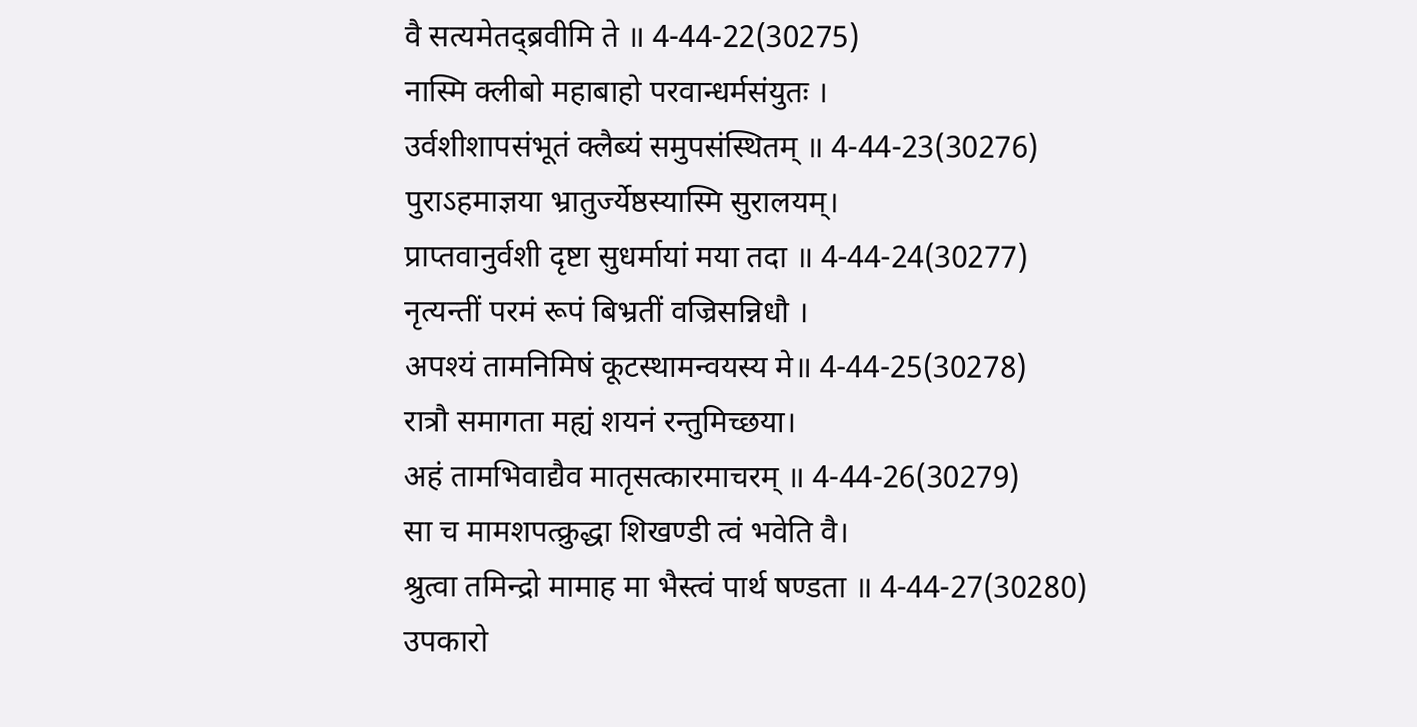वै सत्यमेतद्ब्रवीमि ते ॥ 4-44-22(30275)
नास्मि क्लीबो महाबाहो परवान्धर्मसंयुतः ।
उर्वशीशापसंभूतं क्लैब्यं समुपसंस्थितम् ॥ 4-44-23(30276)
पुराऽहमाज्ञया भ्रातुर्ज्येष्ठस्यास्मि सुरालयम्।
प्राप्तवानुर्वशी दृष्टा सुधर्मायां मया तदा ॥ 4-44-24(30277)
नृत्यन्तीं परमं रूपं बिभ्रतीं वज्रिसन्निधौ ।
अपश्यं तामनिमिषं कूटस्थामन्वयस्य मे॥ 4-44-25(30278)
रात्रौ समागता मह्यं शयनं रन्तुमिच्छया।
अहं तामभिवाद्यैव मातृसत्कारमाचरम् ॥ 4-44-26(30279)
सा च मामशपत्क्रुद्धा शिखण्डी त्वं भवेति वै।
श्रुत्वा तमिन्द्रो मामाह मा भैस्त्वं पार्थ षण्डता ॥ 4-44-27(30280)
उपकारो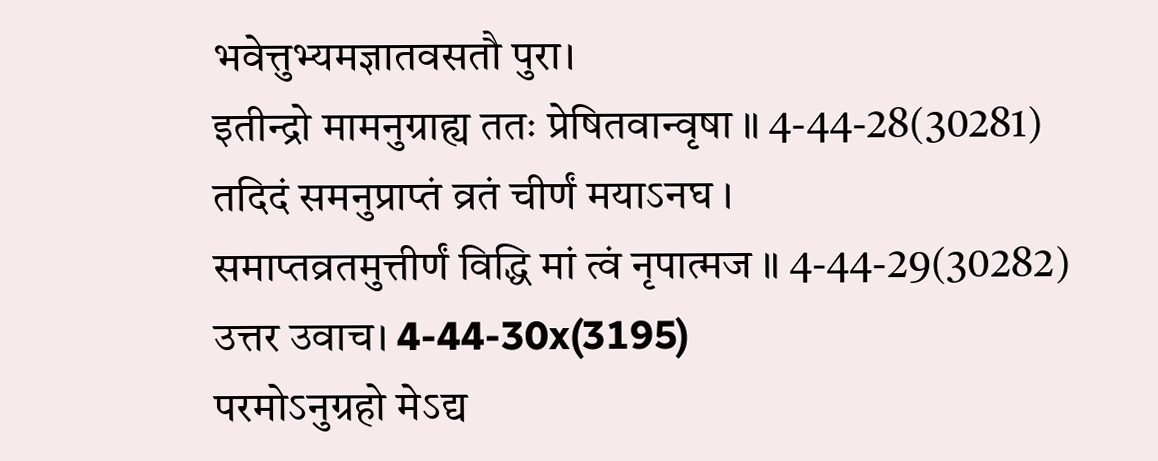भवेत्तुभ्यमज्ञातवसतौ पुरा।
इतीन्द्रो मामनुग्राह्य ततः प्रेषितवान्वृषा ॥ 4-44-28(30281)
तदिदं समनुप्राप्तं व्रतं चीर्णं मयाऽनघ ।
समाप्तव्रतमुत्तीर्णं विद्धि मां त्वं नृपात्मज ॥ 4-44-29(30282)
उत्तर उवाच। 4-44-30x(3195)
परमोऽनुग्रहो मेऽद्य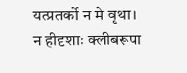यत्प्रतर्को न मे वृथा।
न हीदृशाः क्लीबरूपा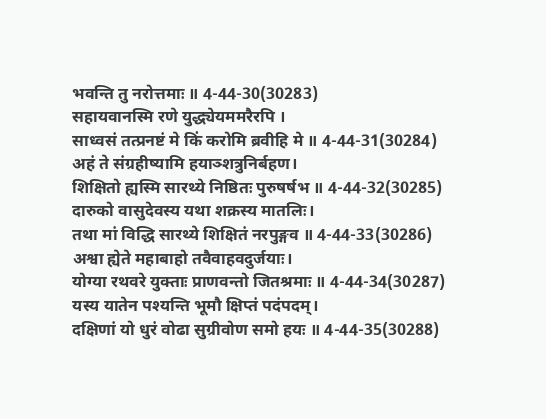भवन्ति तु नरोत्तमाः ॥ 4-44-30(30283)
सहायवानस्मि रणे युद्ध्येयममरैरपि ।
साध्वसं तत्प्रनष्टं मे किं करोमि ब्रवीहि मे ॥ 4-44-31(30284)
अहं ते संग्रहीष्यामि हयाञ्शत्रुनिर्बहण।
शिक्षितो ह्यस्मि सारथ्ये निष्ठितः पुरुषर्षभ ॥ 4-44-32(30285)
दारुको वासुदेवस्य यथा शक्रस्य मातलिः।
तथा मां विद्धि सारथ्ये शिक्षितं नरपुङ्गव ॥ 4-44-33(30286)
अश्वा ह्येते महाबाहो तवैवाहवदुर्जयाः।
योग्या रथवरे युक्ताः प्राणवन्तो जितश्रमाः ॥ 4-44-34(30287)
यस्य यातेन पश्यन्ति भूमौ क्षिप्तं पदंपदम्।
दक्षिणां यो धुरं वोढा सुग्रीवोण समो हयः ॥ 4-44-35(30288)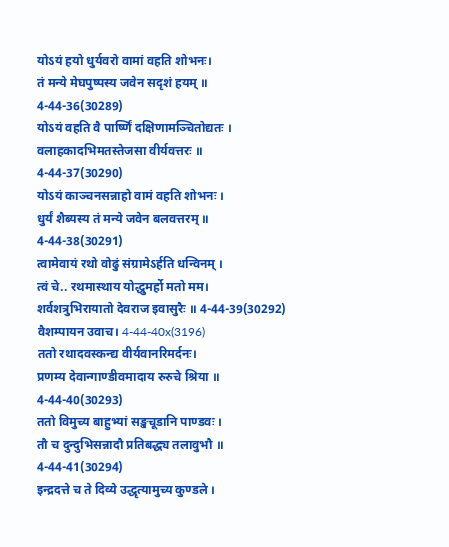योऽयं हयो धुर्यवरो वामां वहति शोभनः।
तं मन्ये मेघपुष्पस्य जवेन सदृशं हयम् ॥ 4-44-36(30289)
योऽयं वहति वै पार्ष्णिं दक्षिणामञ्चितोद्यतः ।
वलाहकादभिमतस्तेजसा वीर्यवत्तरः ॥ 4-44-37(30290)
योऽयं काञ्चनसन्नाहो वामं वहति शोभनः ।
धुर्यं शैब्यस्य तं मन्ये जवेन बलवत्तरम् ॥ 4-44-38(30291)
त्वामेवायं रथो वोढुं संग्रामेऽर्हति धन्विनम् ।
त्वं चे.. रथमास्थाय योद्धुमर्हो मतो मम।
शर्वशत्रुभिरायातो देवराज इवासुरैः ॥ 4-44-39(30292)
वैशम्पायन उवाच। 4-44-40x(3196)
ततो रथादवस्कन्द्य वीर्यवानरिमर्दनः।
प्रणम्य देवान्गाण्डीवमादाय रुरुचे श्रिया ॥ 4-44-40(30293)
ततो विमुच्य बाहुभ्यां सङ्खचूडानि पाण्डवः ।
तौ च दुन्दुभिसन्नादौ प्रतिबद्ध्य तलावुभौ ॥ 4-44-41(30294)
इन्द्रदत्ते च ते दिव्ये उद्धृत्यामुच्य कुण्डले ।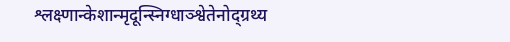श्लक्ष्णान्केशान्मृदून्स्निग्धाञ्श्वेतेनोद्ग्रथ्य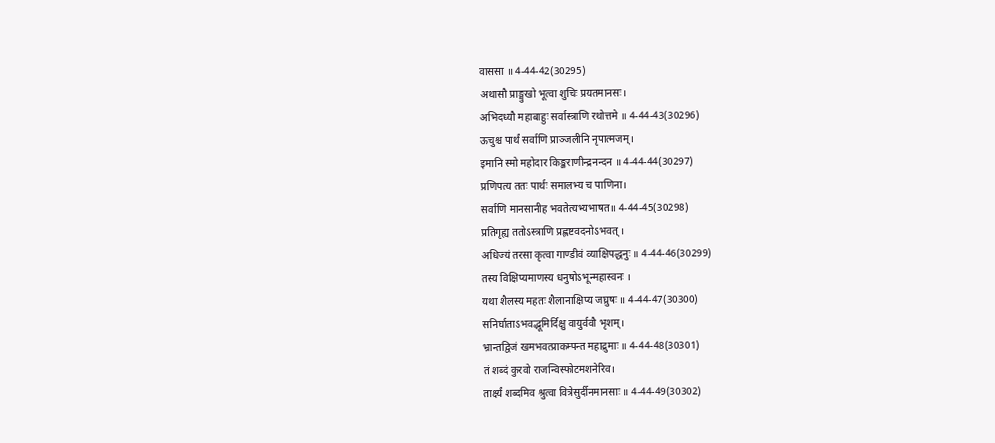वाससा ॥ 4-44-42(30295)
अथासौ प्राङ्मुखो भूत्वा शुचिः प्रयतमानसः।
अभिदध्यौ महाबाहुः सर्वास्त्राणि रथोत्तमे ॥ 4-44-43(30296)
ऊचुश्च पार्थं सर्वाणि प्राञ्जलीनि नृपात्मजम्।
इमानि स्मो महोदार किङ्कराणीन्द्रनन्दन ॥ 4-44-44(30297)
प्रणिपत्य ततः पार्थः समालभ्य च पाणिना।
सर्वाणि मानसानीह भवतेत्यभ्यभाषत॥ 4-44-45(30298)
प्रतिगृह्य ततोऽस्त्राणि प्रह्लष्टवदनोऽभवत् ।
अधिज्यं तरसा कृत्वा गाण्डीवं व्याक्षिपद्धनुः ॥ 4-44-46(30299)
तस्य विक्षिप्यमाणस्य धनुषोऽभून्महास्वनः ।
यथा शैलस्य महतः शैलानाक्षिप्य जघ्रुषः ॥ 4-44-47(30300)
सनिर्घाताऽभवद्भूमिर्दिक्षु वायुर्ववौ भृशम्।
भ्रान्तद्विजं खमभवत्प्राकम्पन्त महाद्रुमाः ॥ 4-44-48(30301)
तं शब्दं कुरवो राजन्विस्फोटमशनेरिव।
तार्क्ष्यं शब्दमिव श्रुत्वा वित्रेसुर्दीनमानसाः ॥ 4-44-49(30302)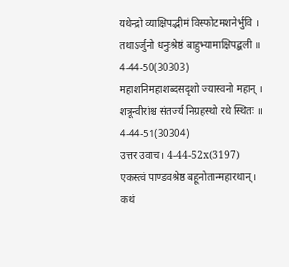यथेन्द्रो व्याक्षिपद्भीमं विस्फोटमशनेर्भुवि ।
तथाऽर्जुनो धनुःश्रेष्ठं बाहुभ्यामाक्षिपद्बली ॥ 4-44-50(30303)
महाशनिमहाशब्दसदृशो ज्यास्वनो महान् ।
शत्रून्वीरांश्च संतर्ज्य निग्रहस्थो रथे स्थितः ॥ 4-44-51(30304)
उत्तर उवाच। 4-44-52x(3197)
एकस्त्वं पाण्डवश्रेष्ठ बहूनोतान्महारथान्।
कथं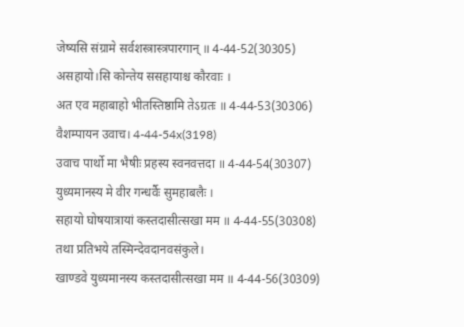जेष्यसि संग्रामे सर्वशस्त्रास्त्रपारगान् ॥ 4-44-52(30305)
असहायो।सि कोन्तेय ससहायाश्च कौरवाः ।
अत एव महाबाहो भीतस्तिष्ठामि तेऽग्रतः ॥ 4-44-53(30306)
वैशम्पायन उवाच। 4-44-54x(3198)
उवाच पार्थो मा भैषीः प्रहस्य स्वनवत्तदा ॥ 4-44-54(30307)
युध्यमानस्य मे वीर गन्धर्वैः सुमहाबलैः ।
सहायो घोषयात्रायां कस्तदासीत्सखा मम ॥ 4-44-55(30308)
तथा प्रतिभये तस्मिन्देवदानवसंकुले।
खाण्डवे युध्यमानस्य कस्तदासीत्सखा मम ॥ 4-44-56(30309)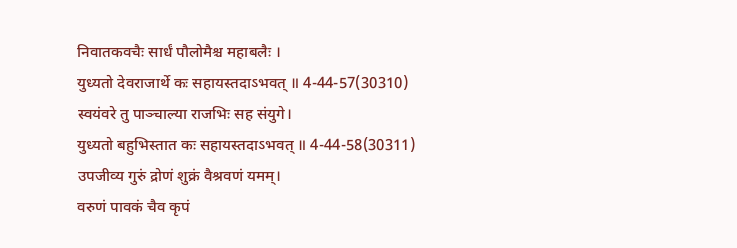निवातकवचैः सार्धं पौलोमैश्च महाबलैः ।
युध्यतो देवराजार्थे कः सहायस्तदाऽभवत् ॥ 4-44-57(30310)
स्वयंवरे तु पाञ्चाल्या राजभिः सह संयुगे।
युध्यतो बहुभिस्तात कः सहायस्तदाऽभवत् ॥ 4-44-58(30311)
उपजीव्य गुरुं द्रोणं शुक्रं वैश्रवणं यमम्।
वरुणं पावकं चैव कृपं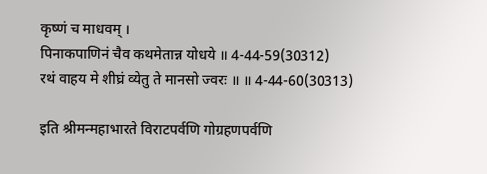कृष्णं च माधवम् ।
पिनाकपाणिनं चैव कथमेतान्न योधये ॥ 4-44-59(30312)
रथं वाहय मे शीघ्रं व्येतु ते मानसो ज्वरः ॥ ॥ 4-44-60(30313)

इति श्रीमन्महाभारते विराटपर्वणि गोग्रहणपर्वणि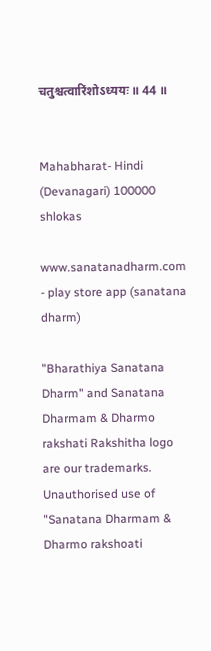चतुश्चत्वारिंशोऽध्ययः ॥ 44 ॥


Mahabharat- Hindi (Devanagari) 100000 shlokas

www.sanatanadharm.com - play store app (sanatana dharm)

"Bharathiya Sanatana Dharm" and Sanatana Dharmam & Dharmo rakshati Rakshitha logo are our trademarks. Unauthorised use of "Sanatana Dharmam & Dharmo rakshoati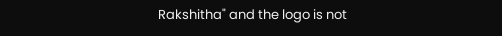Rakshitha" and the logo is not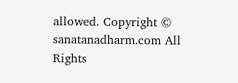allowed. Copyright © sanatanadharm.com All Rights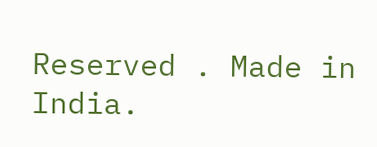Reserved . Made in India.